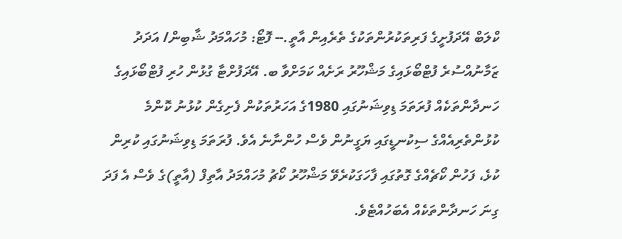ކްލަބް އޭދަފުށީގެ ފަރިތަކުރުންތަކުގެ ތެރެއިން އާތީ.-- ފޮޓޯ: މުހައްމަދު ޝާބިން/ އަދަދު
ޒަމާނުއްސުރެ ފުޓްބޯޅައިގެ މަޝްހޫރު ރަށެއް ކަމަށްވާ ބ. އޭދަފުށްޓާ ގުޅުން ހުރި ފުޓްބޯޅައިގެ ހަނދާންތަކެއް ފުރަތަމަ ޑިވިޝަނުގައި 1980ގެ އަހަރުތަކުން ފެށިގެން ކުޅުނު ކޮންމެ ކުޅުންތެރިއެއްގެ ސިކުނޑީގައި ޔަގީނުން ވެސް ހުންނާނެ އެވެ. ފުރަތަމަ ޑިވިޝަނުގައި ކުރިން ކުޅެ، ފަހުން ކޯޗެއްގެ ގޮތުގައި ފާހަގަކުރެވޭ މަޝްހޫރު ކޯޗު މުހައްމަދު އާތިފް (އާތީ)ގެ ވެސް އެ ފަދަ ގިނަ ހަނދާންތަކެއް އެބަހުއްޓެވެ.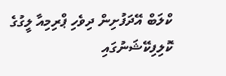ކްލަބް އޭދަފުށިން ދިވެހި ޕްރިމިއާ ލީގުގެ ކޮލިފިކޭޝަނުގައި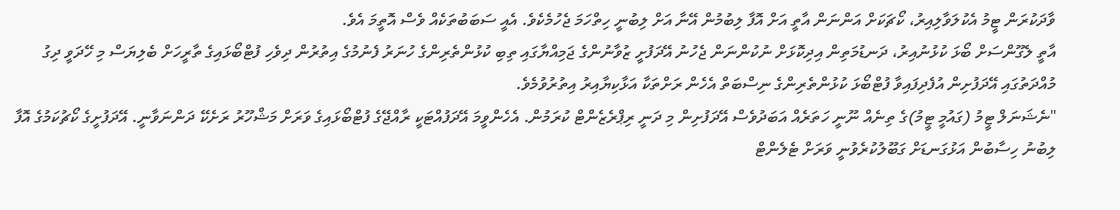ވާދަކުރަން ޓީމު އެކުލަވާލިއިރު، ކޯޗަކަށް އަންނަން އާތީ އަށް އޮފާ ލިބުމުން އޭނާ އަށް ލިބުނީ ހިތްހަމަ ޖެހުމެކެވެ. އެއީ ސަބަބުތަކެއް ވެސް އޮތީމަ އެވެ.
އާތީ ލެގޫންސަށް ބޯޅަ ކުޅުނުއިރު، ދަނޑުމަތިން އިދިކޮޅަށް ނުކުންނަން ޖެހުނު އޭދަފުށީ ޒުވާނުންގެ ޖަމިއްޔާގައި ތިބި ކުޅުންތެރިންގެ ހުނަރު ފެނުމުގެ އިތުރުން ދިވެހި ފުޓްބޯޅައިގެ ތާރީހަށް ބެލިޔަސް މި ހޭދަވީ ދިގު މުއްދަތުގައި އޭދަފުށިން އުފެދިފައިވާ ފުޓްބޯޅަ ކުޅުންތެރިންގެ ނިސްބަތް އެހެން ރަށްތަކާ އަޅާކިޔާއިރު އިތުރުވުމެވެ.
"ނެޝަނަލް ޓީމު (ގައުމީ ޓީމު)ގެ ތިނެއް ނޫނީ ހަތަރެއް އަބަދުވެސް އޭދަފުށިން މި ދަނީ ރިޕްރެޒެންޓް ކުރަމުން. އެހެންވީމަ އޭދަފުއްޓަކީ ރާއްޖޭގެ ފުޓްބޯޅައިގެ ވަރަށް މަޝްހޫރު ރަށެކޭ ދަންނަވާނީ. އޭދަފުށީގެ ކޯޗުކަމުގެ އޮފާ ލިބުނު ހިސާބުން އަޅުގަނޑަށް ގަބޫލުކުރެވުނީ ވަރަށް ޓެލެންޓް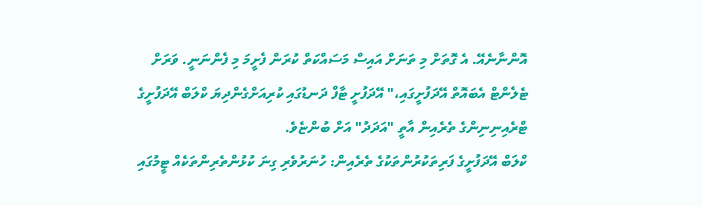އޮންނާނެއޭ. އެ ގޮތަށް މި ތަނަށް އައިސް މަސައްކަތް ކުރަން ފެށީމަ މި ފެންނަނީ. ވަރަށް ޓެލެންޓް އެބައޮތް އޭދަފުށީގައި،" އޭދަފުށީ ޓާފް ދަނޑުގައި ކުރިއަށްގެންދިޔަ ކްލަބް އޭދަފުށީގެ ޓްރެއިނިނިންގެ ތެރެއިން އާތީ "އަދަދު" އަށް ބުންޏެވެ.
ކްލަބް އޭދަފުށީގެ ފަރިތަކުރުންތަކުގެ ތެރެއިން: ހުނަރުވެރި ގިނަ ކުޅުންތެރިންތަކެއް ޓީމުގައި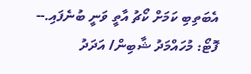އެބަތިބި ކަމަށް ކޯޗު އާތީ ވަނީ ބުނެފައި.-- ފޮޓޯ: މުހައްމަދު ޝާބިން/ އަދަދު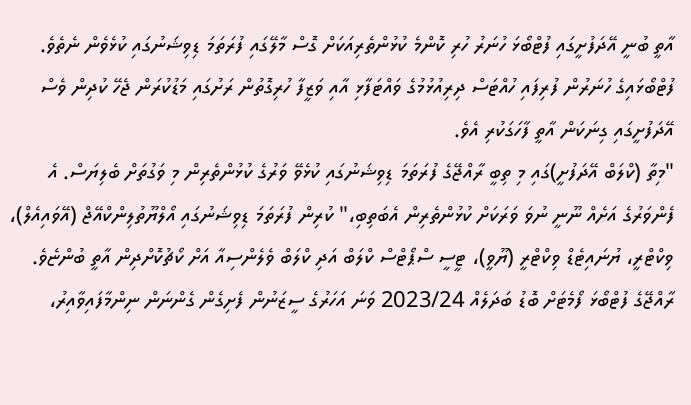އާތީ ބުނީ އޭދަފުށީގައި ފުޓްބޯޅަ ހުނަރު ހުރި ކޮންމެ ކުޅުންތެރިއަކަށް ގޮސް މާލޭގައި ފުރަތަމަ ޑިވިޝަނުގައި ކުޅެވެން ނެތެވެ. ފުޓްބޯޅައިގެ ހުނަރުން ފުރިފައި ހުއްޓަސް ދިރިއުޅުމުގެ ވައްޓަފާޅި އާއި ވަޒީފާ ހުރިގޮތުން ރަށުގައި މަޑުކުރަން ޖެހޭ ކުދިން ވެސް އޭދަފުށީގައި ގިނަކަން އާތީ ފާހަގަކުރި އެވެ.
"މިތާ (ކްލަބް އޭދަފުށީ)ގައި މި ތިބީ ރާއްޖޭގެ ފުރަތަމަ ޑިވިޝަނުގައި ކުޅެވޭ ވަރުގެ ކުޅުންތެރިން މި ވަގުތަށް ބެލިޔަސް. އެ ފެންވަރުގެ އަށެއް ނޫނީ ނުވަ ވަރަކަށް ކުޅުންތެރިން އެބަތިބި،" ކުރިން ފުރަތަމަ ޑިވިޝަނުގައި އޯލްޔޫތުލިންކްއޭޖް (އޭވައިއެލް)، ވިކްޓްރީ، ޔުނައިޓެޑް ވިކްޓްރީ (ޔޫވީ)، ޓީސީ ސްޕޯޓްސް ކްލަބް އަދި ކްލަބް ވެލެންސިއާ އަށް ކޯޗުކޮށްދިން އާތީ ބުންޏެވެ.
ރާއްޖޭގެ ފުޓްބޯޅަ ފޯމެޓަށް ބޮޑު ބަދަލެއް 2023/24 ވަނަ އަހަރުގެ ސީޒަނުން ފެށިގެން ގެންނަން ނިންމާފައިވާއިރު،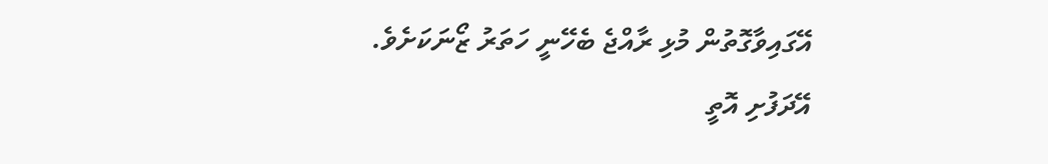އޭގައިވާގޮތުން މުޅި ރާއްޖެ ބެހޭނީ ހަތަރު ޒޯނަކަށެވެ.
އޭދަފުށި އޮތީ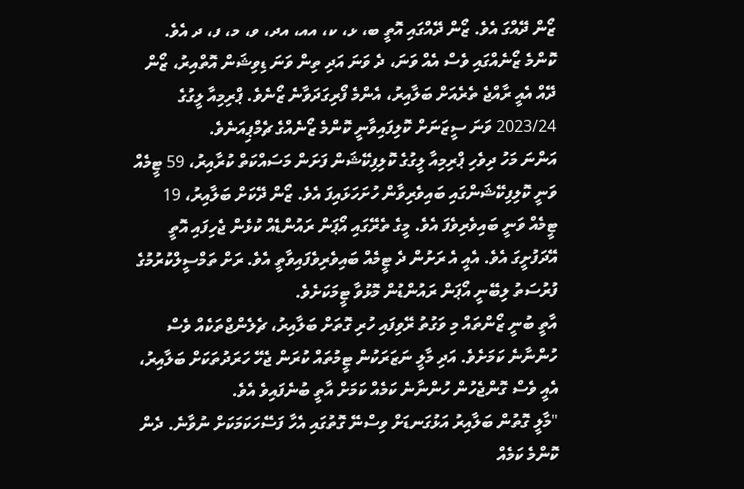ޒޯން ދޭއްގަ އެވެ. ޒޯން ދޭއްގައި އޮތީ ބ، ޅ، ކ، އއ، އދ، ވ، މ، ފ، ދ އެވެ. ކޮންމެ ޒޯނެއްގައި ވެސް އެއް ވަނަ، ދެ ވަނަ އަދި ތިން ވަނަ ޑިވިޝަން އޮތްއިރު، ޒޯން ދޭއް އެއީ ރާއްޖެ ތެރެއަށް ބަލާއިރު، އެންމެ ފޯރިގަދަވާނެ ޒޯނެވެ. ޕްރިމިއާ ލީގުގެ 2023/24 ވަނަ ސީޒަނަށް ކޮލިފައިވާނީ ކޮންމެ ޒޯނެއްގެ ޗެމްޕިއަނެވެ.
އަންނަ މަހު ދިވެހި ޕްރިމިއާ ލީގުގެ ކޮލިފިކޭޝަން ފަށަން މަސައްކަތް ކުރާއިރު، 59 ޓީމެއް ވަނީ ކޮލިފިކޭޝަންގައި ބައިވެރިވާން ހުށަހަޅައިފަ އެވެ. ޒޯން ދޭކަށް ބަލާއިރު، 19 ޓީމެއް ވަނީ ބައިވެރިވެފަ އެވެ. މީގެ ތެރޭގައި އޯޕަން ރައުންޑެއް ކުޅެން ޖެހިފައި އޮތީ އޭދަފުށީގަ އެވެ. އެއީ އެ ރަށުން ދެ ޓީމެއް ބައިވެރިވެފައިވާތީ އެވެ. ރަށް ތަމްސީލްކުރުމުގެ ފުރުސަތު ލިބޭނީ އޯޕަން ރައުންޑުން މޮޅުވާ ޓީމަކަށެވެ.
އާތީ ބުނީ ޒޯންތައް މި ވަގުތު ރޭވިފައި ހުރި ގޮތަށް ބަލާއިރު، ޗެލެންޖްތަކެއް ވެސް ހުންނާނެ ކަމަށެވެ. އަދި މާލީ ނަޒަރަކުން ޓީމުތައް ކުރަން ޖެހޭ ހަރަދުތަކަށް ބަލާއިރު، އެއީ ވެސް ގޮންޖެހުން ހުންނާނެ ކަމެއް ކަމަށް އާތީ ބުނެފައިވެ އެވެ.
"މާލީ ގޮތުން ބަލާއިރު އަޅުގަނޑަށް ވިސްނޭ ގޮތުގައި އެހާ ފަސޭހަކަމަކަށް ނުވާނެ. ދެން ކޮންމެ ކަމެއް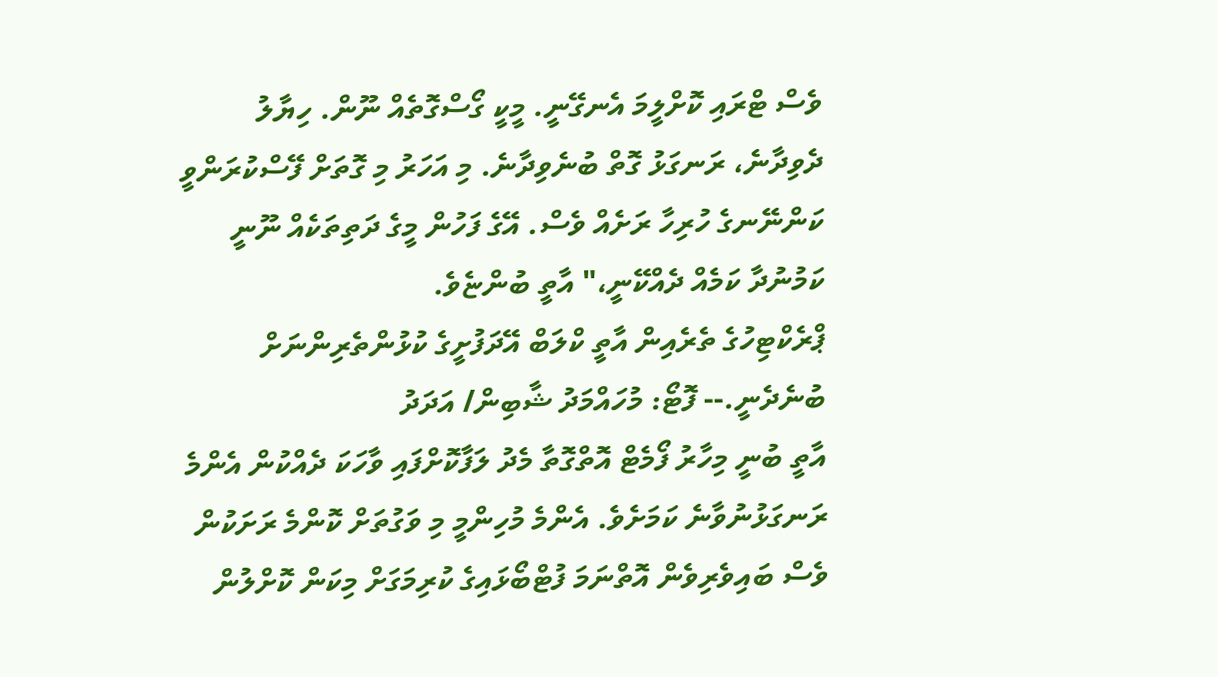ވެސް ޓްރައި ކޮށްލީމަ އެނގޭނީ. މީކީ ގޯސްގޮތެއް ނޫން. ހިޔާލު ދެވިދާނެ، ރަނގަޅު ގޮތް ބުނެވިދާނެ. މި އަހަރު މި ގޮތަށް ފޭސްކުރަންވީ ކަންނޭނގެ ހުރިހާ ރަށެއް ވެސް. އޭގެ ފަހުން މީގެ ދަތިތަކެއް ނޫނީ ކަމުނުދާ ކަމެއް ދެއްކޭނީ،" އާތީ ބުންޏެވެ.
ޕްރެކްޓިހުގެ ތެރެއިން އާތީ ކްލަބް އޭދަފުށީގެ ކުޅުންތެރިންނަށް ބުނެދެނީ.-- ފޮޓޯ: މުހައްމަދު ޝާބިން/ އަދަދު
އާތީ ބުނީ މިހާރު ފޯމެޓް އޮތްގޮތާ މެދު ލަފާކޮށްފައި ވާހަކަ ދެއްކުން އެންމެ ރަނގަޅުނުވާނެ ކަމަށެވެ. އެންމެ މުހިންމީ މި ވަގުތަށް ކޮންމެ ރަށަކުން ވެސް ބައިވެރިވެން އޮތްނަމަ ފުޓްބޯޅައިގެ ކުރިމަގަށް މިކަން ކޮށްލުން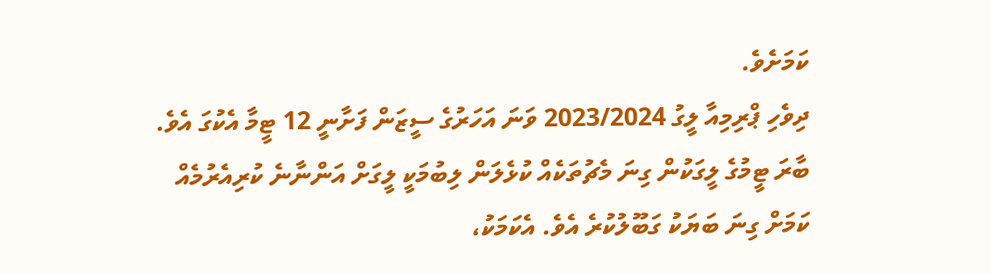ކަމަށެވެ.
ދިވެހި ޕްރިމިއާ ލީގު 2023/2024 ވަނަ އަހަރުގެ ސީޒަން ފަށާނީ 12 ޓީމާ އެކުގަ އެވެ. ބާރަ ޓީމުގެ ލީގަކުން ގިނަ މެޗުތަކެއް ކުޅެލަން ލިބުމަކީ ލީގަށް އަންނާނެ ކުރިއެރުމެއް ކަމަށް ގިނަ ބަޔަކު ގަބޫލުކުރެ އެވެ. އެކަމަކު،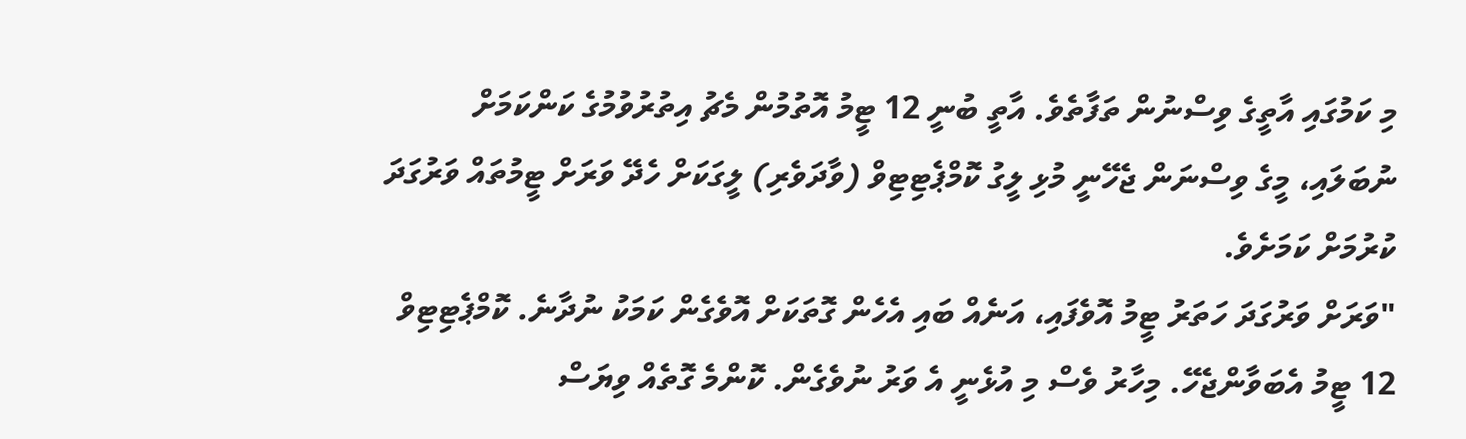މި ކަމުގައި އާތީގެ ވިސްނުން ތަފާތެވެ. އާތީ ބުނީ 12 ޓީމު އޮތުމުން މެޗު އިތުރުވުމުގެ ކަންކަމަށް ނުބަލައި، މީގެ ވިސްނަން ޖެހޭނީ މުޅި ލީގު ކޮމްޕެޓިޓިވް (ވާދަވެރި) ލީގަކަށް ހެދޭ ވަރަށް ޓީމުތައް ވަރުގަދަ ކުރުމަށް ކަމަށެވެ.
"ވަރަށް ވަރުގަދަ ހަތަރު ޓީމު އޮވެފައި، އަނެއް ބައި އެހެން ގޮތަކަށް އޮވެގެން ކަމަކު ނުދާނެ. ކޮމްޕެޓިޓިވް 12 ޓީމު އެބަވާންޖެހޭ. މިހާރު ވެސް މި އުޅެނީ އެ ވަރު ނުވެގެން. ކޮންމެ ގޮތެއް ވިޔަސް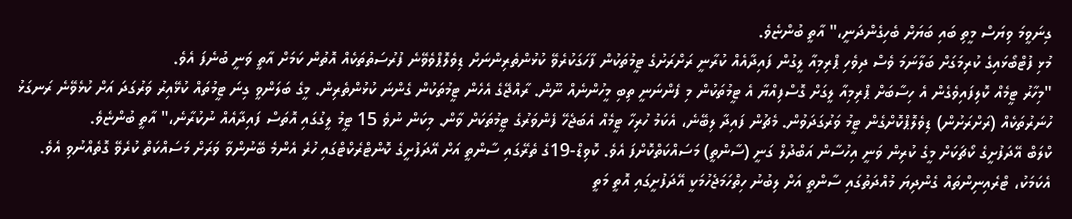ގިނަވީމަ ވިޔަސް މީތި ބައި ބަޔަށް ބެހިގެންދަނީ،" އާތީ ބުންޏެވެ.
މުޅި ފުޓްބޯޅައިގެ ކުރިމަގަށް ބަލާނަމަ ވެސް ދިވެހި ޕްރިމިއާ ލީގުން ފައިދާއެއް ކުރާނީ ރަށްރަށުގެ ޓީމުތަކުން ފާހަގަކުރެވޭ ކުޅުންތެރިންނަށް ޑިވެލޮޕްވެވޭނެ ފުރުސަތުތަކެއް އޮތުން ކަމަށް އާތީ ވަނީ ބުނެފަ އެވެ.
"މިހާރު ޓީމެއް ކޮލިފައިވެގެން އެ ހިސާބަށް ޕްރިމިއާ ލީގަށް ގޮސްފިއްޔާ އެ ޓީމުތަކުން މި ފެންނަނީ ތިބި މީހުންނެއް ނޫން. ރާއްޖޭގެ އެހެން ޓީމުތަކުން ގެންނަ ކުޅުންތެރިން. މީގެ ބަލަންވީ ގިނަ ޓީމުތައް ކުޅޭއިރު ވަރުގަދަ އަށް ކުޅެވޭނެ ރަނގަޅު ހުނަރުތަކެއް (ރަށްރަށުން) ޑިވެލޮޕްކޮށްގެން ޓީމު ވަރުގަދަވުން. މެޗުން ފައިދާ ލިބޭނެ، އެކަމު ހުރިހާ ޓީމެއް އެބަޖެހޭ ފެންވަރުގެ ޓީމުތަކަށް ވާން. މިކަން ނުވެ 15 ޓީމު ލީގުގައި އޮތަސް ފައިދާއެއް ނުކުރާނެ،" އާތީ ބުންޏެވެ.
ކްލަބް އޭދަފުށީގެ ކޯޗަކަށް މީގެ ކުރިން ވަނީ އިހުސާން އަބްދުލް ގަނީ (ސާންތީ) މަސައްކަތްކޮށްފަ އެވެ. ކޮވިޑް-19ގެ ތެރޭގައި ސާންތީ އަށް އޭދަފުށީގެ ކޮންޓްރެކްޓްގައި ހުރެ އެންމެ ބޭނުންވާ ވަރަށް މަސައްކަތް ކުރެވޭ ގޮތެއްނުވި އެވެ. އެކަމަކު، ޓްރެއިނިންތައް ގެންދިޔަ މުއްދަތުގައި ސާންތީ އަށް ލިބުނު ހިތްހަމަޖެހުމަކީ އޭދަފުށީގައި އޮތީ މަތީ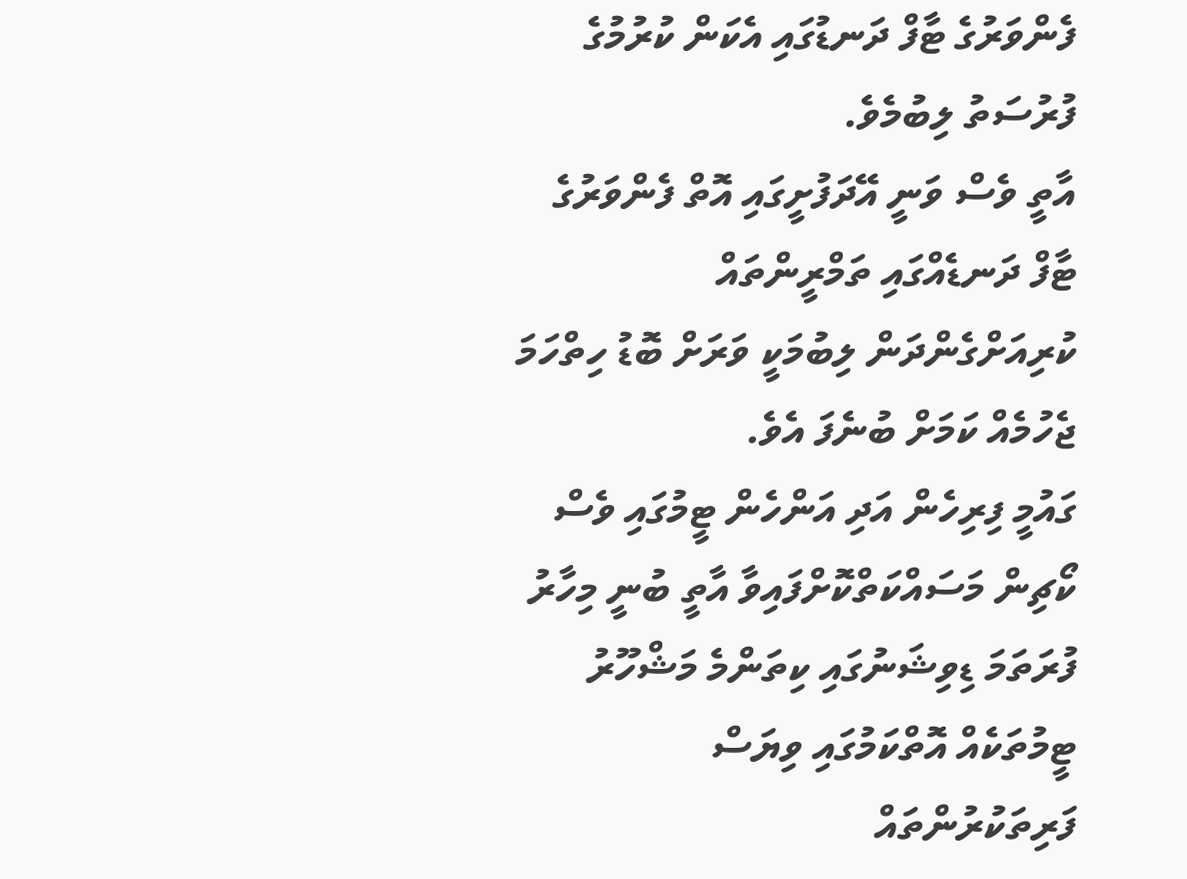ފެންވަރުގެ ޓާފް ދަނޑުގައި އެކަން ކުރުމުގެ ފުރުސަތު ލިބުމެވެ.
އާތީ ވެސް ވަނީ އޭދަފުށީގައި އޮތް ފެންވަރުގެ ޓާފް ދަނޑެއްގައި ތަމްރީންތައް ކުރިއަށްގެންދަން ލިބުމަކީ ވަރަށް ބޮޑު ހިތްހަމަ ޖެހުމެއް ކަމަށް ބުނެފަ އެވެ.
ގައުމީ ފިރިހެން އަދި އަންހެން ޓީމުގައި ވެސް ކޯޗިން މަސައްކަތްކޮށްފައިވާ އާތީ ބުނީ މިހާރު ފުރަތަމަ ޑިވިޝަނުގައި ކިތަންމެ މަޝްހޫރު ޓީމުތަކެއް އޮތްކަމުގައި ވިޔަސް ފަރިތަކުރުންތައް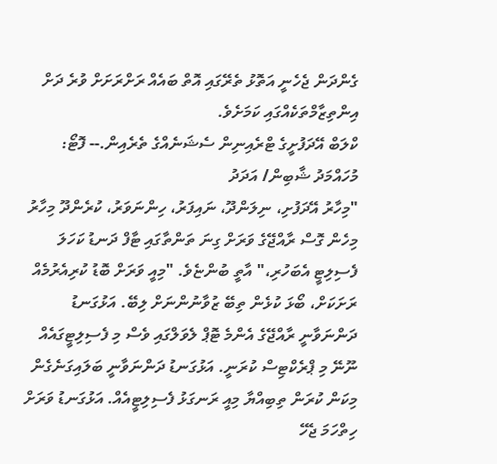ގެންދަން ޖެހެނީ އަތޮޅު ތެރޭގައި އޮތް ބައެއް ރަށްރަށަށް ވުރެ ދަށް އިންތިޒާމްތަކެއްގައި ކަމަށެވެ.
ކްލަބް އޭދަފުށީގެ ޓްރެއިނިން ސެޝަނެއްގެ ތެރެއިން.-- ފޮޓޯ: މުހައްމަދު ޝާބިން/ އަދަދު
"މިހާރު އޭދަފުށި، ނިލަންދޫ، ނައިފަރު، ހިންނަވަރު، ކުރެންދޫ މިހާރު މިހެން ގޮސް ރާއްޖޭގެ ވަރަށް ގިނަ ތަންތާގައި ޓާފް ދަނޑު ކަހަލަ ފެސިލިޓީ އެބަހުރި،" އާތީ ބުންޏެވެ. "މިއީ ވަރަށް ބޮޑު ކުރިއެރުމެއް ރަށަކަށް، ބޯޅަ ކުޅެން ތިބޭ ޒުވާނުންނަށް ލިބޭ. އަޅުގަނޑު ދަންނަވާނީ ރާއްޖޭގެ އެންމެ ޓޮޕް ލެވަލްގައި ވެސް މި ފެސިލިޓީގައެއް ނޫނޭ މި ޕްރެކްޓިސް ކުރަނީ. އަޅުގަނޑު ދަންނަވާނީ ބަލައިގަނެގެން މިކަން ކުރަން ތިބިއްޔާ މިއީ ރަނގަޅު ފެސިލިޓީއެއް. އަޅުގަނޑު ވަރަށް ހިތްހަމަ ޖެހޭ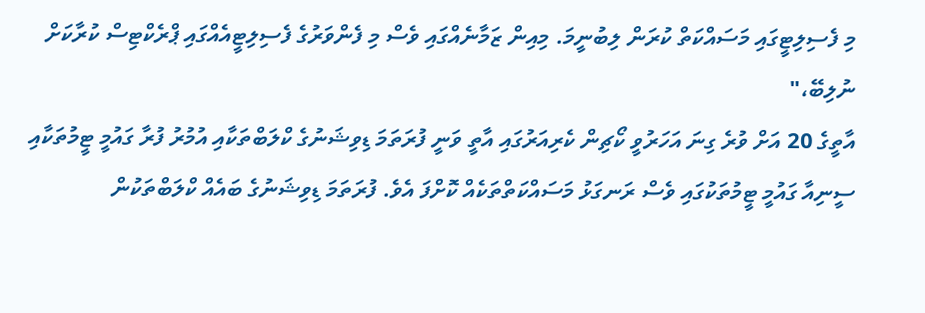މި ފެސިލިޓީގައި މަސައްކަތް ކުރަން ލިބުނީމަ. މިއިން ޒަމާނެއްގައި ވެސް މި ފެންވަރުގެ ފެސިލިޓީއެއްގައި ޕްރެކްޓިސް ކުރާކަށް ނުލިބޭ،"
އާތީގެ 20 އަށް ވުރެ ގިނަ އަހަރުވީ ކޯޗިން ކެރިއަރުގައި އާތީ ވަނީ ފުރަތަމަ ޑިވިޝަނުގެ ކްލަބްތަކާއި އުމުރު ފުރާ ގައުމީ ޓީމުތަކާއި ސީނިއާ ގައުމީ ޓީމުތަކުގައި ވެސް ރަނގަޅު މަސައްކަތްތަކެއް ކޮށްފަ އެވެ. ފުރަތަމަ ޑިވިޝަނުގެ ބައެއް ކްލަބްތަކުން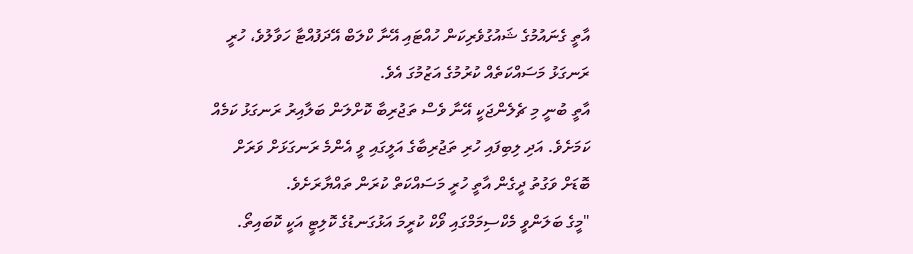އާތީ ގެނައުމުގެ ޝައުގުވެރިކަން ހުއްޓައި އޭނާ ކްލަބް އޭދަފުއްޓާ ހަވާލުވެ، ހުރީ ރަނގަޅު މަސައްކަތެއް ކުރުމުގެ އަޒުމުގަ އެވެ.
އާތީ ބުނީ މި ޗެލެންޖަކީ އޭނާ ވެސް ތަޖުރިބާ ކޮށްލަން ބަލާއިރު ރަނގަޅު ކަމެއް ކަމަށެވެ. އަދި ލިބިފައި ހުރި ތަޖުރިބާގެ އަލީގައި ވީ އެންމެ ރަނގަޅަށް ވަރަށް ބޮޑަށް ވަގުތު ދީގެން އާތީ ހުރީ މަސައްކަތް ކުރަން ތައްޔާރަށެވެ.
"މީގެ ބަލަންވީ މެކްސިމަމްގައި ވޯކް ކުރީމަ އަޅުގަނޑުގެ ކޮލިޓީ އަކީ ކޮބައިތޯ.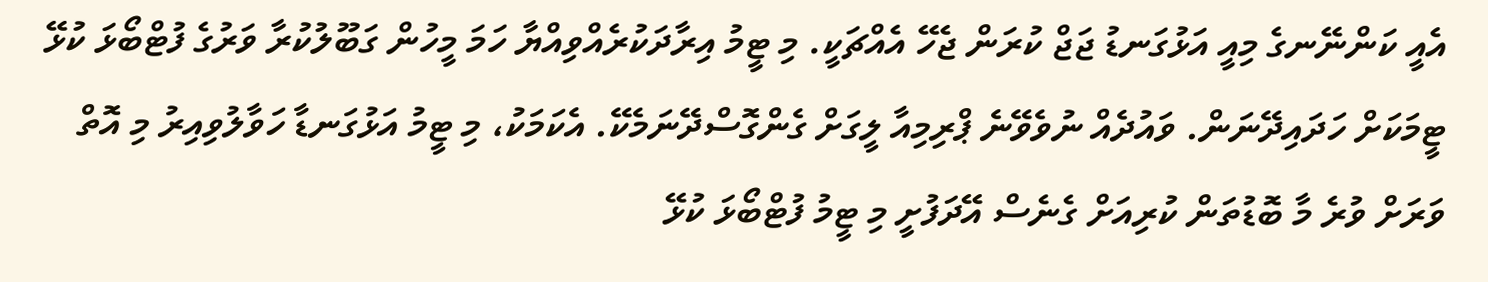އެއީ ކަންނޭނގެ މިއީ އަޅުގަނޑު ޖަޖް ކުރަން ޖެހޭ އެއްޗަކީ. މި ޓީމު އިރާދަކުރެއްވިއްޔާ ހަމަ މީހުން ގަބޫލުކުރާ ވަރުގެ ފުޓްބޯޅަ ކުޅޭ ޓީމަކަށް ހަދައިދޭނަން. ވައުދެއް ނުވެވޭނެ ޕްރިމިއާ ލީގަށް ގެންގޮސްދޭނަމެކޭ. އެކަމަކު، މި ޓީމު އަޅުގަނޑާ ހަވާލުވިއިރު މި އޮތް ވަރަށް ވުރެ މާ ބޮޑުތަން ކުރިއަށް ގެނެސް އޭދަފުށީ މި ޓީމު ފުޓްބޯޅަ ކުޅޭ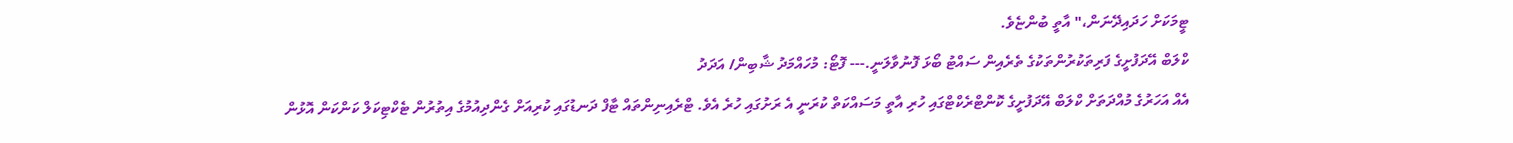ޓީމަކަށް ހަދައިދޭނަން،" އާތީ ބުންޏެވެ.
ކްލަބް އޭދަފުށީގެ ފަރިތަކުރުންތަކުގެ ތެރެއިން ސައްޓު ބޯޅަ ފޮނުވާލަނީ.--- ފޮޓޯ: މުހައްމަދު ޝާބިން/ އަދަދު
އެއް އަހަރުގެ މުއްދަތަށް ކްލަބް އޭދަފުށީގެ ކޮންޓްރެކްޓްގައި ހުރި އާތީ މަސައްކަތް ކުރަނީ އެ ރަށުގައި ހުރެ އެވެ. ޓްރެއިނިންތައް ޓާފް ދަނޑުގައި ކުރިއަށް ގެންދިއުމުގެ އިތުރުން ޓެކްޓިކަލް ކަންކަން އޮޅުން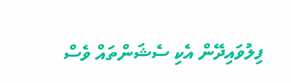ފިލުވައިދޭން އެކި ސެޝަންތައް ވެސް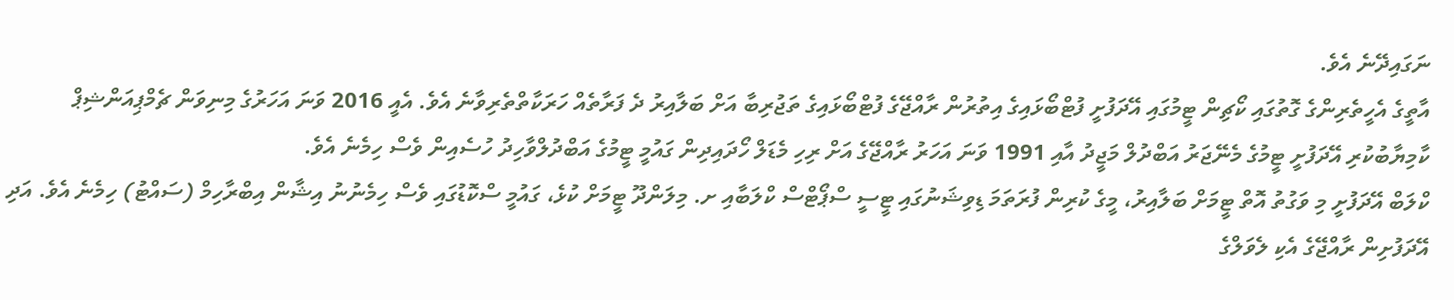ނަގައިދޭނެ އެވެ.
އާތީގެ އެހީތެރިންގެ ގޮތުގައި ކޯޗިން ޓީމުގައި އޭދަފުށީ ފުޓްބޯޅައިގެ އިތުރުން ރާއްޖޭގެ ފުޓްބޯޅައިގެ ތަޖުރިބާ އަށް ބަލާއިރު ދެ ފަރާތެއް ހަރަކާތްތެރިވާނެ އެވެ. އެއީ 2016 ވަނަ އަހަރުގެ މިނިވަން ޗެމްޕިއަންޝިޕް ކާމިޔާބުކުރި އޭދަފުށީ ޓީމުގެ މެނޭޖަރު އަބްދުލް މަޖީދު އާއި 1991 ވަނަ އަހަރު ރާއްޖޭގެ އަށް ރިހި މެޑަލް ހޯދައިދިން ގައުމީ ޓީމުގެ އަބްދުލްވާހިދު ހުސެއިން ވެސް ހިމެނެ އެވެ.
ކްލަބް އޭދަފުށީ މި ވަގުތު އޮތް ޓީމަށް ބަލާއިރު، މީގެ ކުރިން ފުރަތަމަ ޑިވިޝަނުގައި ޓީސީ ސްޕޯޓްސް ކްލަބާއި ށ. މިލަންދޫ ޓީމަށް ކުޅެ، ގައުމީ ސްކޮޑުގައި ވެސް ހިމެނުނު އިޝާން އިބްރާހިމް (ސައްޓު) ހިމެނެ އެވެ. އަދި އޭދަފުށިން ރާއްޖޭގެ އެކި ލެވަލްގެ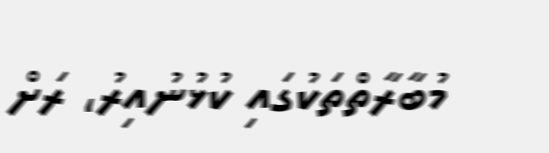މުބާރާތްތަކުގައި ކުޅުނުއިރު، ރަށް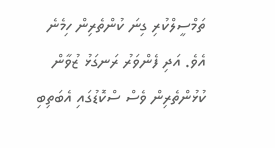ތަމްސީލްކުރި ގިނަ ކުންތެރިން ހިމެނެ އެވެ. އަދި ފެންވަރު ރަނގަޅު ޒުވާން ކުޅުންތެރިން ވެސް ސްކޮޑުގައި އެބަތިބި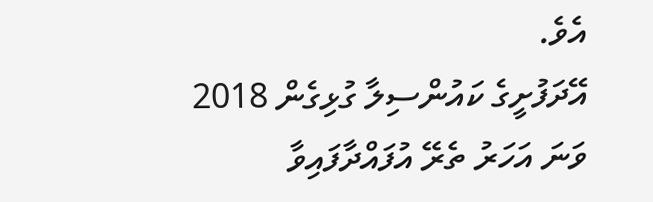އެވެ.
އޭދަފުށީގެ ކައުންސިލާ ގުޅިގެން 2018 ވަނަ އަހަރު ތެރޭ އުފައްދާފައިވާ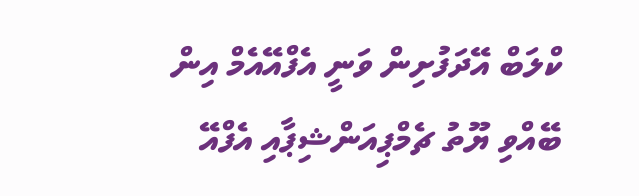ކްލަބް އޭދަފުށިން ވަނީ އެފްއޭއެމް އިން ބޭއްވި ޔޫތު ޗެމްޕިއަންޝިޕާއި އެފްއޭ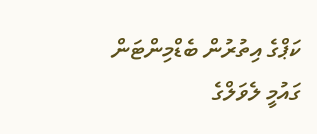ކަޕްގެ އިތުރުން ބެޑްމިންޓަން ގައުމީ ލެވަލްގެ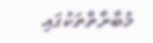މުބާރާތްތަކުގައި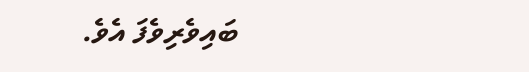ބައިވެރިވެފަ އެވެ.